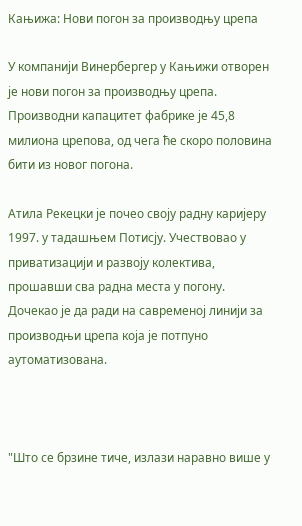Кањижа: Нови погон за производњу црепа

У компанији Винербергер у Кањижи отворен је нови погон за производњу црепа. Производни капацитет фабрике је 45,8 милиона црепова, од чега ће скоро половина бити из новог погона.

Атила Рекецки је почео своју радну каријеру 1997. у тадашњем Потисју. Учествовао у приватизацији и развоју колектива, прошавши сва радна места у погону. Дочекао је да ради на савременој линији за производњи црепа која је потпуно аутоматизована.



"Што се брзине тиче, излази наравно више у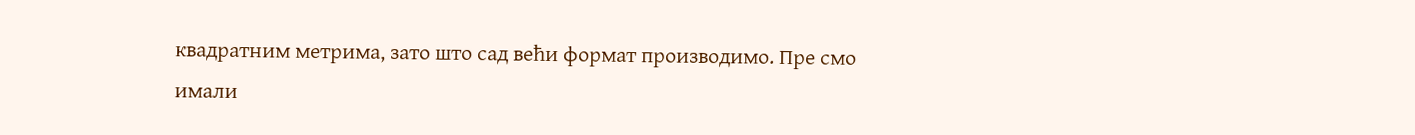квадратним метрима, зато што сад већи формат производимо. Пре смо имали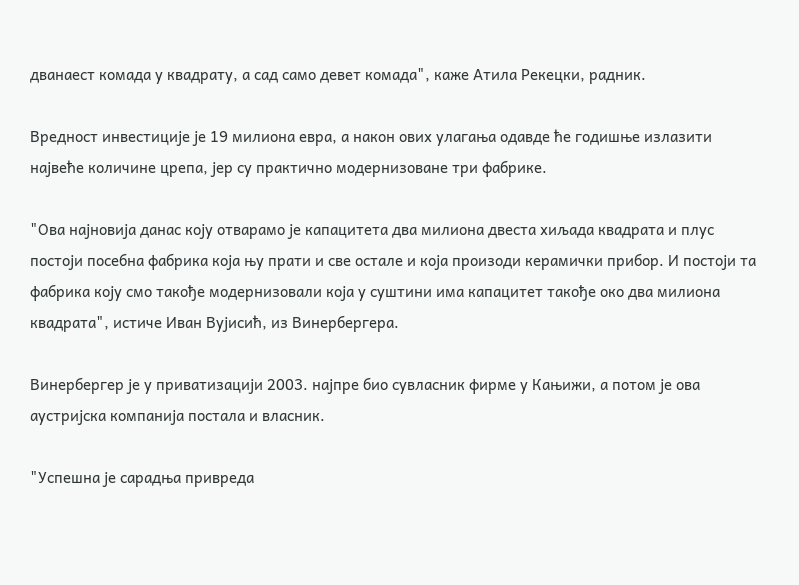дванаест комада у квадрату, а сад само девет комада", каже Атила Рекецки, радник.

Вредност инвестиције је 19 милиона евра, а након ових улагања одавде ће годишње излазити највеће количине црепа, јер су практично модернизоване три фабрике.

"Ова најновија данас коју отварамо је капацитета два милиона двеста хиљада квадрата и плус постоји посебна фабрика која њу прати и све остале и која произоди керамички прибор. И постоји та фабрика коју смо такође модернизовали која у суштини има капацитет такође око два милиона квадрата", истиче Иван Вујисић, из Винербергера.

Винербергер је у приватизацији 2003. најпре био сувласник фирме у Кањижи, а потом је ова аустријска компанија постала и власник.

"Успешна је сарадња привреда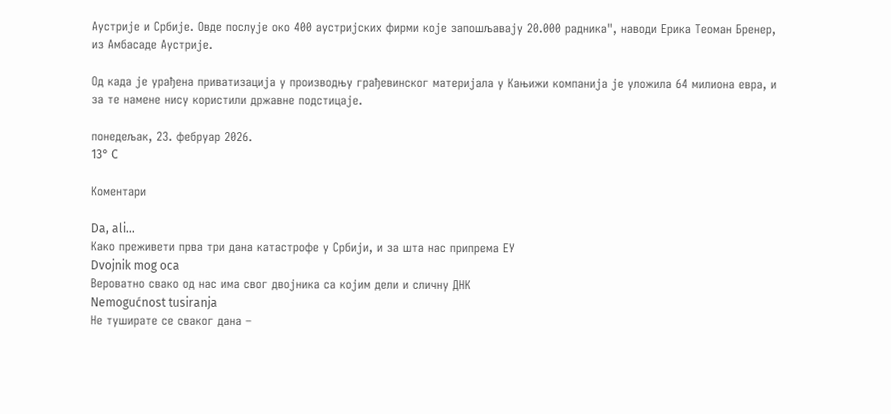Аустрије и Србије. Овде послује око 400 аустријских фирми које запошљавају 20.000 радника", наводи Ерика Теоман Бренер, из Амбасаде Аустрије.

Од када је урађена приватизација у производњу грађевинског материјала у Кањижи компанија је уложила 64 милиона евра, и за те намене нису користили државне подстицаје.

понедељак, 23. фебруар 2026.
13° C

Коментари

Da, ali...
Како преживети прва три дана катастрофе у Србији, и за шта нас припрема ЕУ
Dvojnik mog oca
Вероватно свако од нас има свог двојника са којим дели и сличну ДНК
Nemogućnost tusiranja
Не туширате се сваког дана –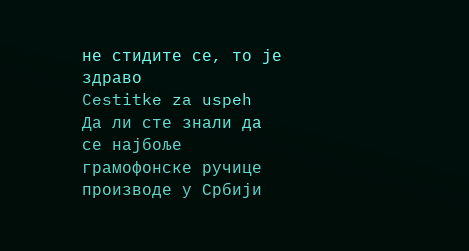не стидите се, то је здраво
Cestitke za uspeh
Да ли сте знали да се најбоље грамофонске ручице производе у Србији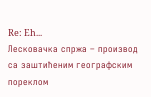Re: Eh...
Лесковачка спржа – производ са заштићеним географским пореклом